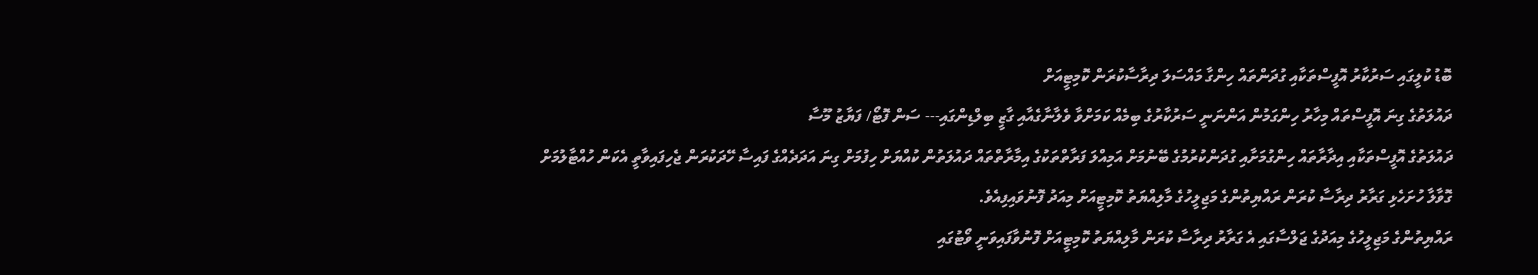ބޮޑު ކުލީގައި ސަރުކާރު އޮފީސްތަކާއި ގުދަންތައް ހިންގާ މައްސަލަ ދިރާސާކުރަން ކޮމިޓީއަށް
ދައުލަތުގެ ގިނަ އޮފީސްތައް މިހާރު ހިންގަމުން އަންނަނީ ސަރުކާރުގެ ބިމެއް ކަމަށްވާ ވެލާނާގެއާއި ގާޒީ ބިލްޑިންގައި--- ސަން ފޮޓޯ/ ފަޔާޒު މޫސާ
ދައުލަތުގެ އޮފީސްތަކާއި އިދާރާތައް ހިންގުމަށާއި ގުދަންކުރުމުގެ ބޭނުމަށް އަމިއްލަ ފަރާތްތަކުގެ އިމާރާތްތައް ދައުލަތުން ކުއްޔަށް ހިފުމަށް ގިނަ އަދަދެއްގެ ފައިސާ ހޭދަކުރަން ޖެހިފައިވާތީ އެކަން ހުއްޓާލުމަށް ގޮވާލާ ހުށަހެޅި ގަރާރު ދިރާސާ ކުރަން ރައްޔިތުންގެ މަޖިލީހުގެ މާލިއްޔަތު ކޮމިޓީއަށް މިއަދު ފޮނުވައިފިއެވެ.
ރައްޔިތުންގެ މަޖިލީހުގެ މިއަދުގެ ޖަލްސާގައި އެ ގަރާރު ދިރާސާ ކުރަން މާލިއްޔަތު ކޮމިޓީއަށް ފޮނުވާފައިވަނީ ވޯޓުގައި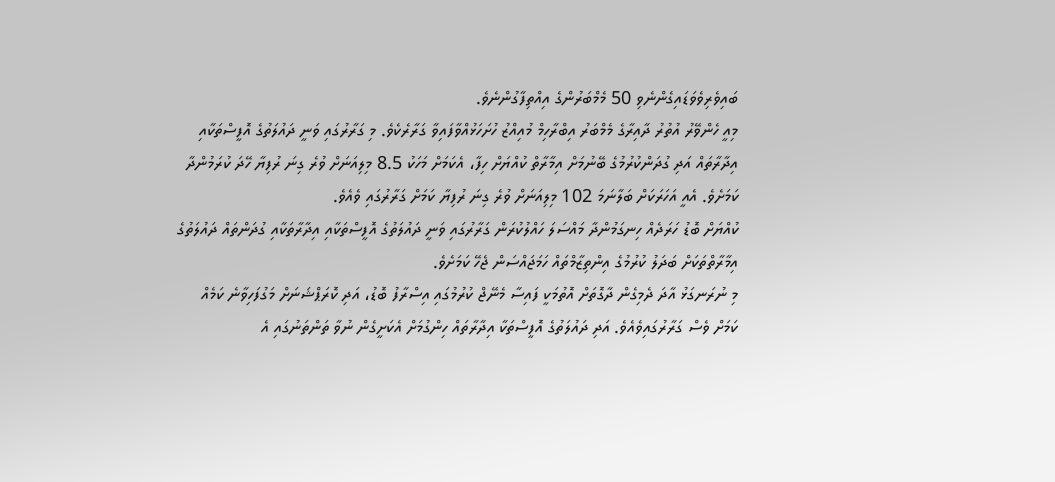ބައިވެރިވެވަޑައިގެންނެވި 50 މެމްބަރުންގެ އިއްތިފާގުންނެވެ.
މިއީ ހެންވޭރު އުތުރު ދާއިރާގެ މެމްބަރު އިބްރާހިމް މުއިއްޒު ހުށަހަޅުއްވާފައިވާ ގަރާރެކެވެ. މި ގަރާރުގައި ވަނީ ދައުލަތުގެ އޮފީސްތަކާއި އިދާރާތައް އަދި ގުދަންކުރުމުގެ ބޭނުމަށް އިމާރާތް ކުއްޔަށް ހިފާ، އެކަމަށް މަހަކު 8.5 މިލިއަނަށް ވުރެ ގިނަ ރުފިޔާ ހޭދަ ކުރަމުންދާ ކަމަށެވެ. އެއީ އަހަރަކަށް ބަލާނަމަ 102 މިލިއަނަށް ވުރެ ގިނަ ރުފިޔާ ކަމަށް ގަރާރުގައި ވެއެވެ.
ކުއްޔަށް ބޮޑު ހަރަދެއް ހިނގަމުންދާ މައްސަލަ ހައްލުކުރަން ގަރާރުގައި ވަނީ ދައުލަތުގެ އޮފީސްތަކާއި އިދާރާތަކާއި ގުދަންތައް ދައުލަތުގެ އިމާރާތްތަކަށް ބަދަލު ކުރުމުގެ އިންތިޒާމްތައް ހަމަޖައްސަން ޖެހޭ ކަމަށެވެ.
މި ނުރަނގަޅު އާދަ ދެމިގެން ދާގޮތަށް އޮތުމަކީ ފައިސާ މެނޭޖް ކުރުމުގައި އިސްރާފު ބޮޑު، އަދި ކޮރަޕްޝަނަށް މަގުފަހިވާނެ ކަމެއް ކަމަށް ވެސް ގަރާރުގައިވެއެވެ. އަދި ދައުލަތުގެ އޮފީސްތަކާ އިދާރާތައް ހިންގުމަށް އެކަށީގެން ނުވާ ތަންތަނުގައި އެ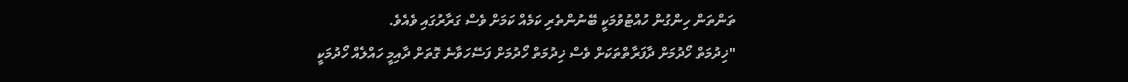ތަންތަން ހިންގުން ހުއްޓުވުމަކީ ބޭނުންތެރި ކަމެއް ކަމަށް ވެސް ގަރާރުގައި ވެއެވެ.
"ޚިދުމަތް ހޯދުމަށް ދާފަރާތްތަކަށް ވެސް ޚިދުމަތް ހޯދުމަށް ފަސޭހަވާނެ ގޮތަށް ދާއިމީ ހައްލެއް ހޯދުމަކީ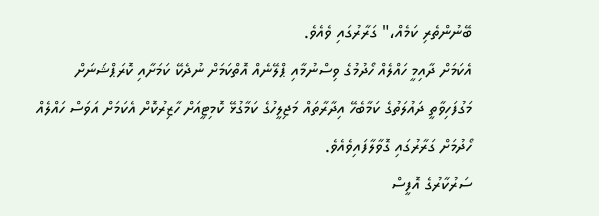ބޭނުންތެރި ކަމެއް،" ގަރާރުގައި ވެއެވެ.
އެކަމަށް ދާއިމީ ހައްލެއް ހޯދުމުގެ ވިސްނުމާއި ޕްލޭނެއް އޮތްކަމަށް ނުދެކޭ ކަމަށާއި ކޮރަޕްޝަނަށް މަގުފަހިވާތީ ދައުލަތުގެ ކަމާބެހޭ އިދާރާތައް މަޖިލީހުގެ ކަމާގުޅޭ ކޮމިޓީއަށް ހާޒިރުކޮށް އެކަމަށް އަވަސް ހައްލެއް ހޯދުމަށް ގަރާރުގައި ގޮވާލާފައިވެއެވެ.
ސަރުކާރުގެ އޮފީސް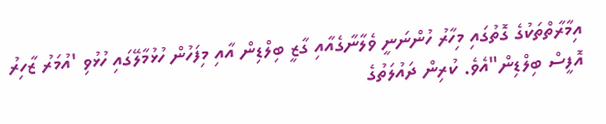އިމާރާތްތަކުގެ ގޮތުގައި މިހާރު ހުންނަނީ ވެލާނާގެއާއި ގާޒީ ބިލްޑިން އާއި މިފަހުން ހުޅުމާލޭގައި ހުޅުވި 'އުމަރު ޒާހިރު އޮފީސް ބިލްޑިން"އެވެ. ކުރިން ދައުލަތުގެ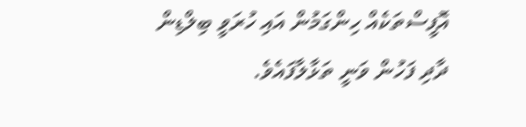އޮފީސްތަކެއް ހިންގަމުން އައި ހުރަވީ ބިލްޑިން ދާދި ފަހުން ވަނީ ތަޅާލާފައެވެ.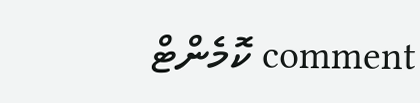comment ކޮމެންޓް